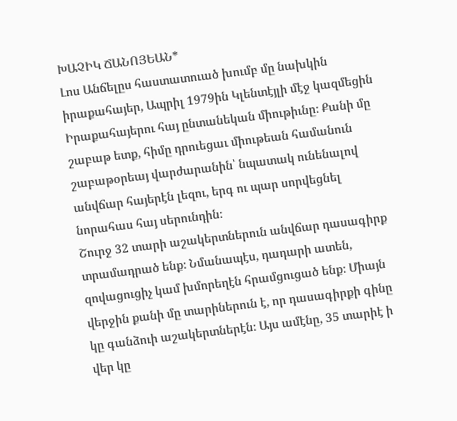ԽԱՉԻԿ ՃԱՆՈՅԵԱՆ*
Լոս Անճելըս հաստատուած խումբ մը նախկին իրաքահայեր, Ապրիլ 1979ին Կլենտէյլի մէջ կազմեցին Իրաքահայերու հայ ընտանեկան միութիւնը։ Քանի մը շաբաթ ետք, հիմը դրուեցաւ միութեան համանուն շաբաթօրեայ վարժարանին՝ նպատակ ունենալով անվճար հայերէն լեզու, երգ ու պար սորվեցնել նորահաս հայ սերունդին։
Շուրջ 32 տարի աշակերտներուն անվճար դասագիրք տրամադրած ենք։ Նմանապէս, դադարի ատեն, զովացուցիչ կամ խմորեղէն հրամցուցած ենք։ Միայն վերջին քանի մը տարիներուն է, որ դասագիրքի գինը կը գանձուի աշակերտներէն։ Այս ամէնը, 35 տարիէ ի վեր կը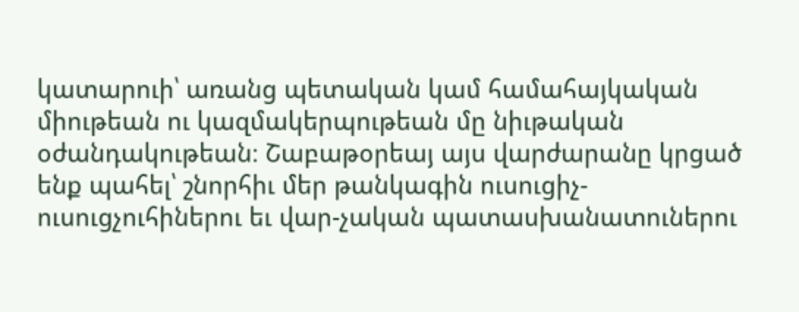կատարուի՝ առանց պետական կամ համահայկական միութեան ու կազմակերպութեան մը նիւթական օժանդակութեան։ Շաբաթօրեայ այս վարժարանը կրցած ենք պահել՝ շնորհիւ մեր թանկագին ուսուցիչ-ուսուցչուհիներու եւ վար-չական պատասխանատուներու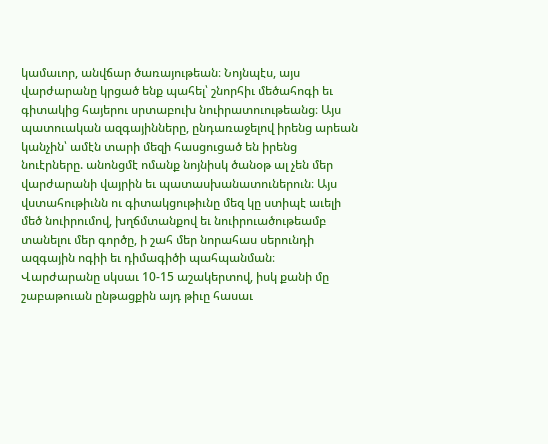կամաւոր, անվճար ծառայութեան։ Նոյնպէս, այս վարժարանը կրցած ենք պահել՝ շնորհիւ մեծահոգի եւ գիտակից հայերու սրտաբուխ նուիրատուութեանց։ Այս պատուական ազգայինները, ընդառաջելով իրենց արեան կանչին՝ ամէն տարի մեզի հասցուցած են իրենց նուէրները. անոնցմէ ոմանք նոյնիսկ ծանօթ ալ չեն մեր վարժարանի վայրին եւ պատասխանատուներուն։ Այս վստահութիւնն ու գիտակցութիւնը մեզ կը ստիպէ աւելի մեծ նուիրումով, խղճմտանքով եւ նուիրուածութեամբ տանելու մեր գործը, ի շահ մեր նորահաս սերունդի ազգային ոգիի եւ դիմագիծի պահպանման։
Վարժարանը սկսաւ 10-15 աշակերտով, իսկ քանի մը շաբաթուան ընթացքին այդ թիւը հասաւ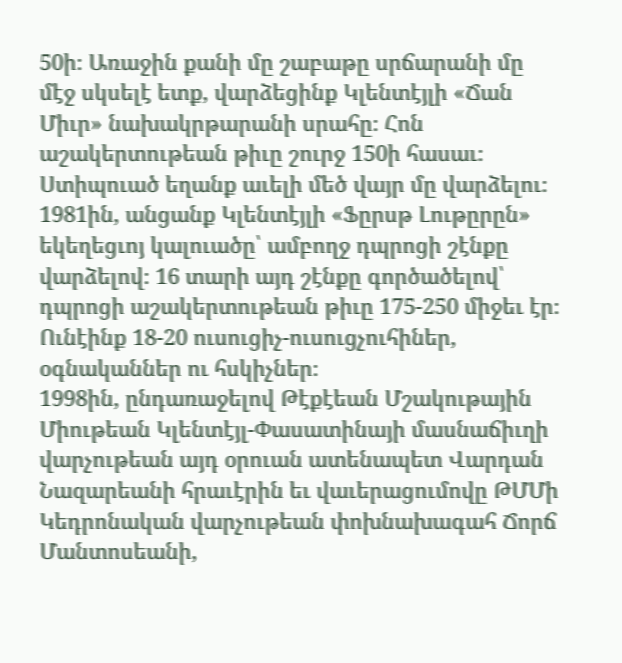50ի։ Առաջին քանի մը շաբաթը սրճարանի մը մէջ սկսելէ ետք, վարձեցինք Կլենտէյլի «Ճան Միւր» նախակրթարանի սրահը։ Հոն աշակերտութեան թիւը շուրջ 150ի հասաւ։ Ստիպուած եղանք աւելի մեծ վայր մը վարձելու։ 1981ին, անցանք Կլենտէյլի «Ֆըրսթ Լութըրըն» եկեղեցւոյ կալուածը՝ ամբողջ դպրոցի շէնքը վարձելով։ 16 տարի այդ շէնքը գործածելով՝ դպրոցի աշակերտութեան թիւը 175-250 միջեւ էր։ Ունէինք 18-20 ուսուցիչ-ուսուցչուհիներ, օգնականներ ու հսկիչներ։
1998ին, ընդառաջելով Թէքէեան Մշակութային Միութեան Կլենտէյլ-Փասատինայի մասնաճիւղի վարչութեան այդ օրուան ատենապետ Վարդան Նազարեանի հրաւէրին եւ վաւերացումովը ԹՄՄի Կեդրոնական վարչութեան փոխնախագահ Ճորճ Մանտոսեանի,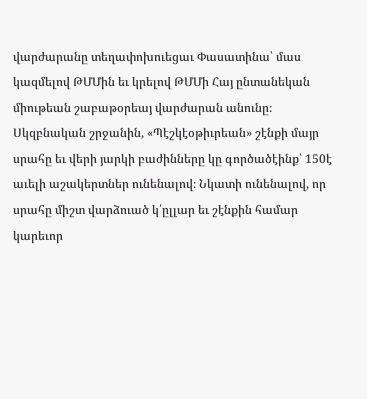վարժարանը տեղափոխուեցաւ Փասատինա՝ մաս կազմելով ԹՄՄին եւ կրելով ԹՄՄի Հայ ընտանեկան միութեան շաբաթօրեայ վարժարան անունը։ Սկզբնական շրջանին, «Պէշկէօթիւրեան» շէնքի մայր սրահը եւ վերի յարկի բաժինները կը գործածէինք՝ 150է աւելի աշակերտներ ունենալով։ Նկատի ունենալով, որ սրահը միշտ վարձուած կ՛ըլլար եւ շէնքին համար կարեւոր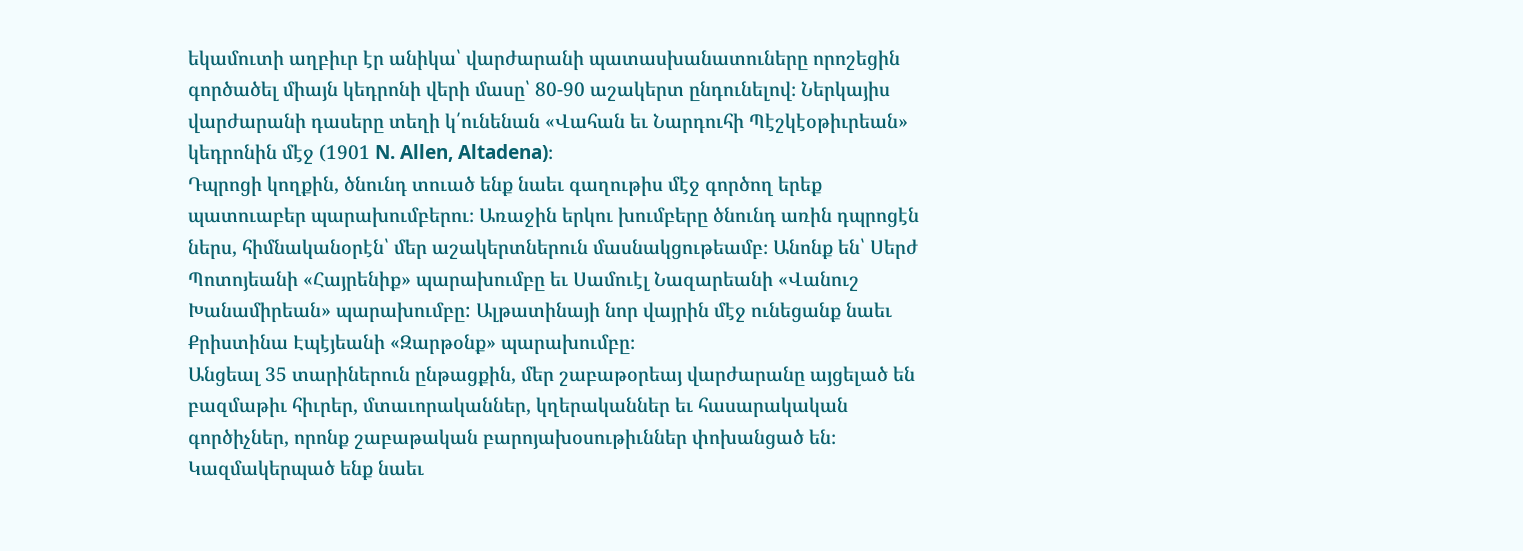եկամուտի աղբիւր էր անիկա՝ վարժարանի պատասխանատուները որոշեցին գործածել միայն կեդրոնի վերի մասը՝ 80-90 աշակերտ ընդունելով։ Ներկայիս վարժարանի դասերը տեղի կ՛ունենան «Վահան եւ Նարդուհի Պէշկէօթիւրեան» կեդրոնին մէջ (1901 N. Allen, Altadena)։
Դպրոցի կողքին, ծնունդ տուած ենք նաեւ գաղութիս մէջ գործող երեք պատուաբեր պարախումբերու։ Առաջին երկու խումբերը ծնունդ առին դպրոցէն ներս, հիմնականօրէն՝ մեր աշակերտներուն մասնակցութեամբ։ Անոնք են՝ Սերժ Պոտոյեանի «Հայրենիք» պարախումբը եւ Սամուէլ Նազարեանի «Վանուշ Խանամիրեան» պարախումբը: Ալթատինայի նոր վայրին մէջ ունեցանք նաեւ Քրիստինա Էպէյեանի «Զարթօնք» պարախումբը։
Անցեալ 35 տարիներուն ընթացքին, մեր շաբաթօրեայ վարժարանը այցելած են բազմաթիւ հիւրեր, մտաւորականներ, կղերականներ եւ հասարակական գործիչներ, որոնք շաբաթական բարոյախօսութիւններ փոխանցած են։ Կազմակերպած ենք նաեւ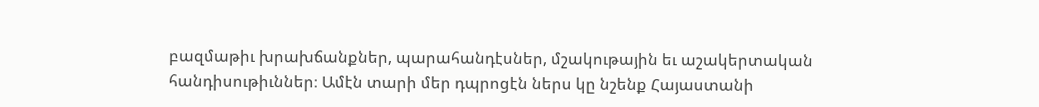բազմաթիւ խրախճանքներ, պարահանդէսներ, մշակութային եւ աշակերտական հանդիսութիւններ։ Ամէն տարի մեր դպրոցէն ներս կը նշենք Հայաստանի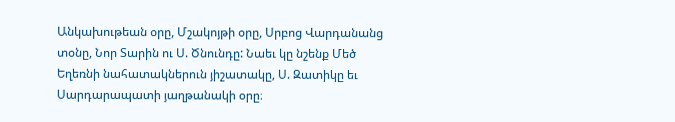Անկախութեան օրը, Մշակոյթի օրը, Սրբոց Վարդանանց տօնը, Նոր Տարին ու Ս. Ծնունդը: Նաեւ կը նշենք Մեծ Եղեռնի նահատակներուն յիշատակը, Ս. Զատիկը եւ Սարդարապատի յաղթանակի օրը։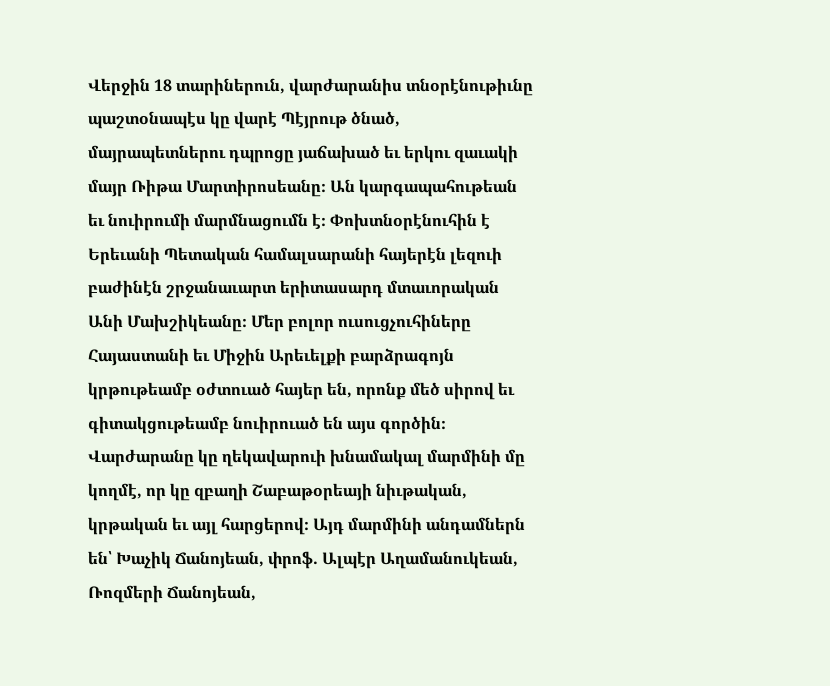Վերջին 18 տարիներուն, վարժարանիս տնօրէնութիւնը պաշտօնապէս կը վարէ Պէյրութ ծնած, մայրապետներու դպրոցը յաճախած եւ երկու զաւակի մայր Ռիթա Մարտիրոսեանը։ Ան կարգապահութեան եւ նուիրումի մարմնացումն է։ Փոխտնօրէնուհին է Երեւանի Պետական համալսարանի հայերէն լեզուի բաժինէն շրջանաւարտ երիտասարդ մտաւորական Անի Մախշիկեանը։ Մեր բոլոր ուսուցչուհիները Հայաստանի եւ Միջին Արեւելքի բարձրագոյն կրթութեամբ օժտուած հայեր են, որոնք մեծ սիրով եւ գիտակցութեամբ նուիրուած են այս գործին։
Վարժարանը կը ղեկավարուի խնամակալ մարմինի մը կողմէ, որ կը զբաղի Շաբաթօրեայի նիւթական, կրթական եւ այլ հարցերով։ Այդ մարմինի անդամներն են՝ Խաչիկ Ճանոյեան, փրոֆ. Ալպէր Աղամանուկեան, Ռոզմերի Ճանոյեան,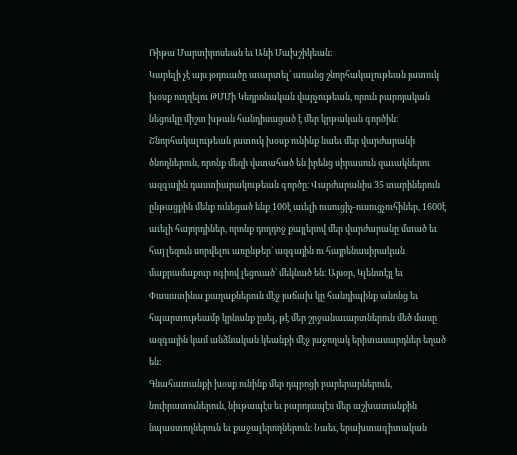Ռիթա Մարտիրոսեան եւ Անի Մախշիկեան։
Կարելի չէ այս յօդուածը աւարտել՝ առանց շնորհակալութեան յատուկ խօսք ուղղելու ԹՄՄի Կեդրոնական վարչութեան, որուն բարոյական նեցուկը միշտ խթան հանդիսացած է մեր կրթական գործին։
Շնորհակալութեան յատուկ խօսք ունինք նաեւ մեր վարժարանի ծնողներուն, որոնք մեզի վստահած են իրենց սիրասուն զաւակներու ազգային դաստիարակութեան գործը։ Վարժարանիս 35 տարիներուն ընթացքին մենք ունեցած ենք 100է աւելի ուսուցիչ-ուսուցչուհիներ, 1600է աւելի հայորդիներ, որոնք դողդոջ քայլերով մեր վարժարանը մտած եւ հայ լեզուն սորվելու առընթեր՝ ազգային ու հայրենասիրական մաքրամաքուր ոգիով լեցուած՝ մեկնած են։ Այսօր, Կլենտէյլ եւ Փասատինա քաղաքներուն մէջ յաճախ կը հանդիպինք անոնց եւ հպարտութեամբ կրնանք ըսել, թէ մեր շրջանաւարտներուն մեծ մասը ազգային կամ անձնական կեանքի մէջ յաջողակ երիտասարդներ եղած են։
Գնահատանքի խօսք ունինք մեր դպրոցի բարերարներուն, նուիրատուներուն, նիւթապէս եւ բարոյապէս մեր աշխատանքին նպաստողներուն եւ քաջալերողներուն։ Նաեւ, երախտագիտական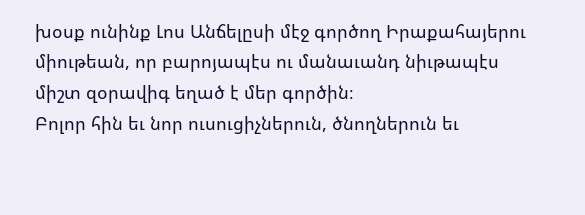խօսք ունինք Լոս Անճելըսի մէջ գործող Իրաքահայերու միութեան, որ բարոյապէս ու մանաւանդ նիւթապէս միշտ զօրավիգ եղած է մեր գործին։
Բոլոր հին եւ նոր ուսուցիչներուն, ծնողներուն եւ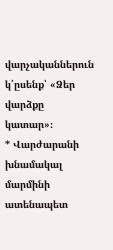վարչականներուն կ՛ըսենք՝ «Ձեր վարձքը կատար»։
* Վարժարանի խնամակալ մարմինի ատենապետ